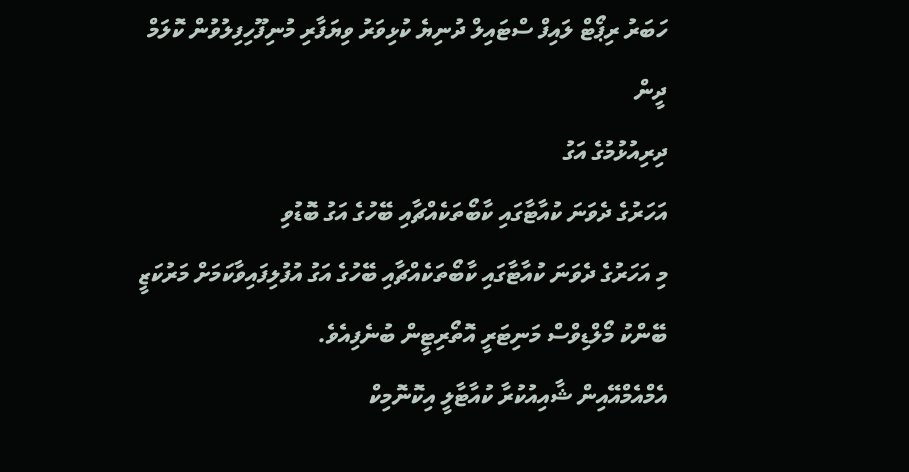ހަބަރު ރިޕޯޓް ލައިފް ސްޓައިލް ދުނިޔެ ކުޅިވަރު ވިޔަފާރި މުނިފޫހިފިލުވުން ކޮލަމް ދީން
ދިރިއުޅުމުގެ އަގު
އަހަރުގެ ދެވަނަ ކުއާޓާގައި ކާބޯތަކެއްޗާއި ބޭހުގެ އަގު ބޮޑުވި
މި އަހަރުގެ ދެވަނަ ކުއާޓާގައި ކާބޯތަކެއްޗާއި ބޭހުގެ އަގު އުފުލިފައިވާކަމަށް މަރުކަޒީ ބޭންކު މޯލްޑިވްސް މަނިޓަރީ އޮތޯރިޓީން ބުނެފިއެވެ.
އެމްއެމްއޭއިން ޝާއިއުކުރާ ކުއާޓާލީ އިކޮނޮމިކް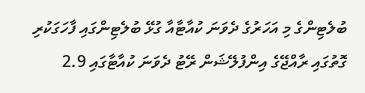ބުލެޓިންގެ މި އަހަރުގެ ދެވަނަ ކުއާޓާއާ ގުޅޭ ބުލެޓިންގައި ފާހަގަކުރި ގޮތުގައި ރާއްޖޭގެ އިންފުލޭޝަން ރޭޓު ދެވަނަ ކުއާޓާގައި 2.9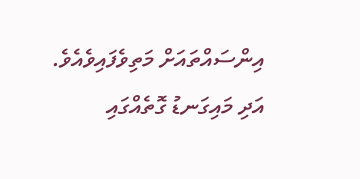އިންސައްތައަށް މަތިވެފައިވެއެވެ.
އަދި މައިގަނޑު ގޮތެއްގައި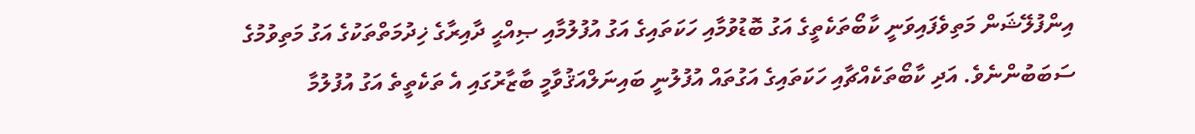އިންފުލޭޝަން މަތިވެފައިވަނީ ކާބޯތަކެތީގެ އަގު ބޮޑުވުމާއި ހަކަތައިގެ އަގު އުފުލުމާއި ޞިއްޙީ ދާއިރާގެ ޚިދުމަތްތަކުގެ އަގު މަތިވުމުގެ ސަބަބުންނެވެ. އަދި ކާބޯތަކެއްޗާއި ހަކަތައިގެ އަގުތައް އުފުލުނީ ބައިނަލްއަޤުވާމީ ބާޒާރުގައި އެ ތަކެތީތެ އަގު އުފުލުމާ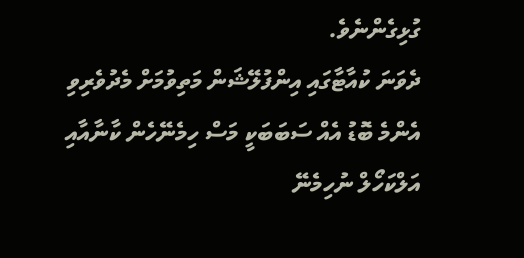ގުޅިގެންނެވެ.
ދެވަނަ ކުއާޓާގައި އިންފުލޭޝަން މަތިވުމަށް މެދުވެރިވި އެންމެ ބޮޑު އެއް ސަބަބަކީ މަސް ހިމެނޭހެން ކާނާއާއި އަލްކަހޯލް ނުހިމެނޭ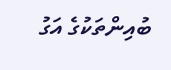ބުއިންތަކުގެ އަގު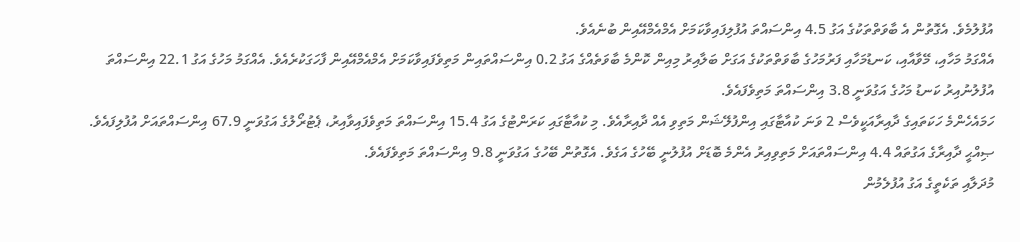އުފުލުމެވެ. އެގޮތުން އެ ބާވަތްތަކުގެ އަގު 4.5 އިންސައްތަ އުފުލިފައިވާކަމަށް އެމްއެމްއޭއިން ބުނެއެވެ.
އެއްގަމު މަހާއި، މޭވާއާއި، ކަނޑުމަހާއި ފަރުމަހުގެ ބާވަތްތަކުގެ އަގަށް ބަލާއިރު މިއިން ކޮންމެ ބާވަތެއްގެ އަގު 0.2 އިންސައްތައިން މަތިވެފައިވާކަމަށް އެމްއެމްއޭއިން ފާހަގަކުރެއެވެ. އެއްގަމު މަހުގެ އަގު 22.1 އިންސައްތަ އުފުލުނުއިރު ކަނޑު މަހުގެ އަގުވަނީ 3.8 އިންސައްތަ މަތިވެފައެވެ.
ހަމައެހެންމެ ހަކަތައިގެ ދާއިރާއަކީވެސް 2 ވަނަ ކުއާޓާގައި އިންފުލޭޝަން މަތިވި އެއް ދާއިރާއެވެ. މި ކުއާޓާގައި ކަރަންޓުގެ އަގު 15.4 އިންސައްތަ މަތިވެފައިވާއިރު، ޕެޓުރޯލުގެ އަގުވަނީ 67.9 އިންސައްތައަށް އުފުލިފައެވެ.
ޞިއްޙީ ދާއިރާގެ އަގުތައް 4.4 އިންސައްތައަށް މަތިވިއިރު އެންމެ ބޮޑަށް އުފުލުނީ ބޭހުގެ އަގެވެ. އެގޮތުން ބޭހުގެ އަގުވަނީ 9.8 އިންސައްތަ މަތިވެފައެވެ.
މުދަލާއި ތަކެތީގެ އަގު އުފުލެމުން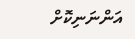އަންނަނިކޮށް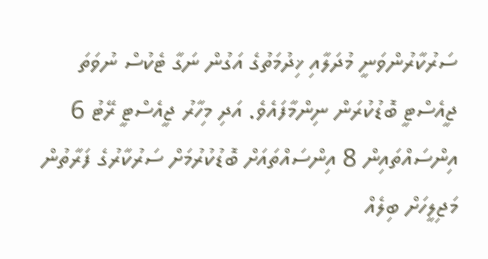ސަރުކާރުންވަނީ މުދަލާއި ޚިދުމަތުގެ އަގުން ނަގާ ޓެކުސް ނުވަތަ ޖީއެސްޓީ ބޮޑުކުރަން ނިންމާފައެވެ. އަދި މިހާރު ޖީއެސްޓީ ރޭޓު 6 އިންސައްތައިން 8 އިންސައްތައަށް ބޮޑުކުރުމަށް ސަރުކާރުގެ ފަރާތުން މަޖިލީހަށް ބިލެއް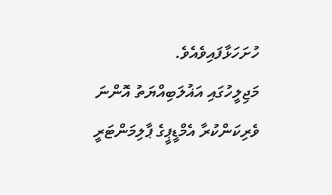ހުށަހަޅާފައިވެއެވެ.
މަޖިލީހުގައި އަޣުލަބިއްޔަތު އޮންނަ ވެރިކަންކުރާ އެމްޑީޕީގެ ޕާލިމަންޓަރީ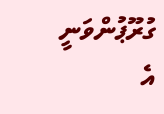ގުރޫޕުންވަނީ އެ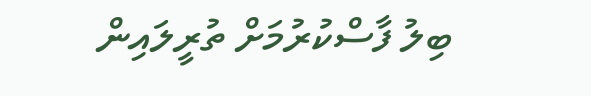ބިލު ފާސްކުރުމަށް ތުރީލައިން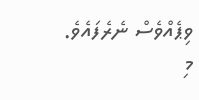ވިޕެއްވެސް ނެރެފައެވެ.
މި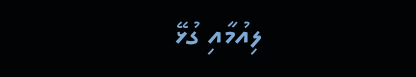ލިއުމާއި ގުޅޭ